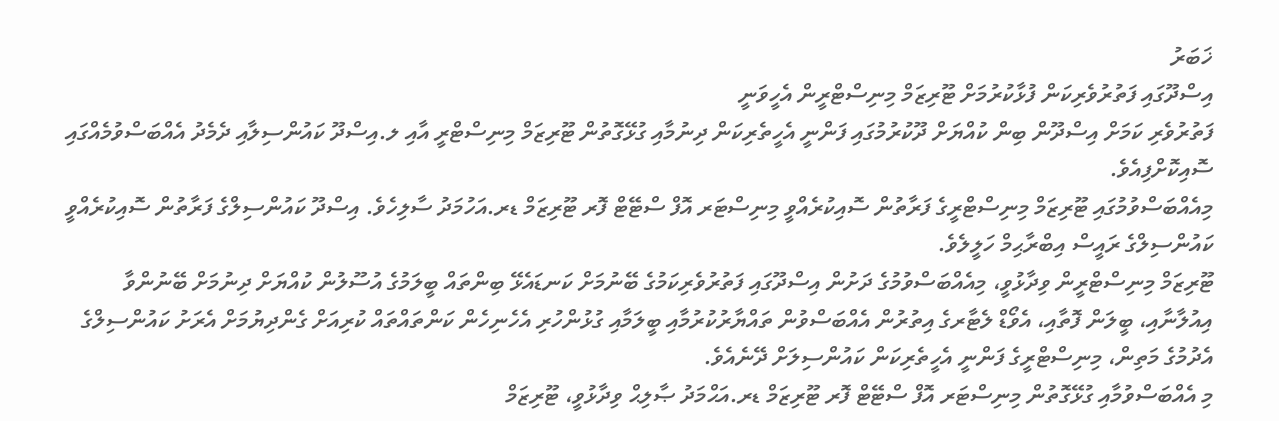ޚަބަރު
އިސްދޫގައި ފަތުރުވެރިކަން ފުޅާކުރުމަށް ޓޫރިޒަމް މިނިސްޓްރީން އެހީވަނީ
ފަތުރުވެރި ކަމަށް އިސްދޫން ބިން ކުއްޔަށް ދޫކުރުމުގައި ފަންނީ އެހީތެރިކަން ދިނުމާއި ގުޅޭގޮތުން ޓޫރިޒަމް މިނިސްޓްރީ އާއި ލ.އިސްދޫ ކައުންސިލާއި ދެމެދު އެއްބަސްވުމެއްގައި ސޮއިކޮށްފިއެވެ.
މިއެއްބަސްވުމުގައި ޓޫރިޒަމް މިނިސްޓްރީގެ ފަރާތުން ސޮއިކުރެއްވީ މިނިސްޓަރ އޮފް ސްޓޭޓް ފޮރ ޓޫރިޒަމް ޑރ.އަހުމަދު ސާލިހެވެ. އިސްދޫ ކައުންސިލްގެ ފަރާތުން ސޮއިކުރެއްވީ ކައުންސިލްގެ ރައީސް އިބްރާޙިމް ހަލީލެވެ.
ޓޫރިޒަމް މިނިސްޓްރީން ވިދާޅުވީ، މިއެއްބަސްވުމުގެ ދަށުން އިސްދޫގައި ފަތުރުވެރިކަމުގެ ބޭނުމަށް ކަނޑައެޅޭ ބިންތައް ބީލަމުގެ އުސޫލުން ކުއްޔަށް ދިނުމަށް ބޭނުންވާ އިއުލާނާއި، ބީލަން ފޮތާއި، އެވޯޑް ލެޓާރގެ އިތުރުން އެއްބަސްވުން ތައްޔާރުކުރުމާއި ބީލަމާއި ގުޅުންހުރި އެހެނިހެން ކަންތައްތައް ކުރިއަށް ގެންދިޔުމަށް އެރަށު ކައުންސިލްގެ އެދުމުގެ މަތިން، މިނިސްޓްރީގެ ފަންނީ އެހީތެރިކަން ކައުންސިލަށް ދޭނެއެވެ.
މި އެއްބަސްވުމާއި ގުޅޭގޮތުން މިނިސްޓަރ އޮފް ސްޓޭޓް ފޮރ ޓޫރިޒަމް ޑރ.އަޙްމަދު ޞާލިޙް ވިދާޅުވީ، ޓޫރިޒަމް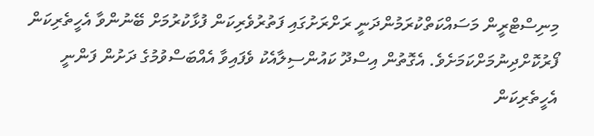މިނިސްޓްރީން މަސައްކަތްކުރަމުންދަނީ ރަށްރަށުގައި ފަތުރުވެރިކަން ފުޅާކުރުމަށް ބޭނުންވާ އެހީތެރިކަން ފޯރުކޮށްދިނުމަށްކަމަށެވެ. އެގޮތުން އިސްދޫ ކައުންސިލާއެކު ވެފައިވާ އެއްބަސްވުމުގެ ދަށުން ފަންނީ އެހީތެރިކަން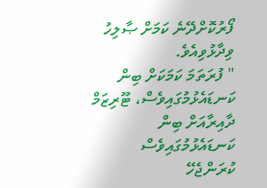ފޯރުކޮށްދޭނެ ކަމަށް ޞާލިހު ވިދާޅުވިއެވެ.
" ފުރަތަމަ ކަމަކަށް ބިން ކަނޑައެޅުމުގައިވެސް، ޓޫރިޒަމް ދާއިރާއަށް ބިން ކަނޑައެޅުމުގައިވެސް ކުރަންޖެހޭ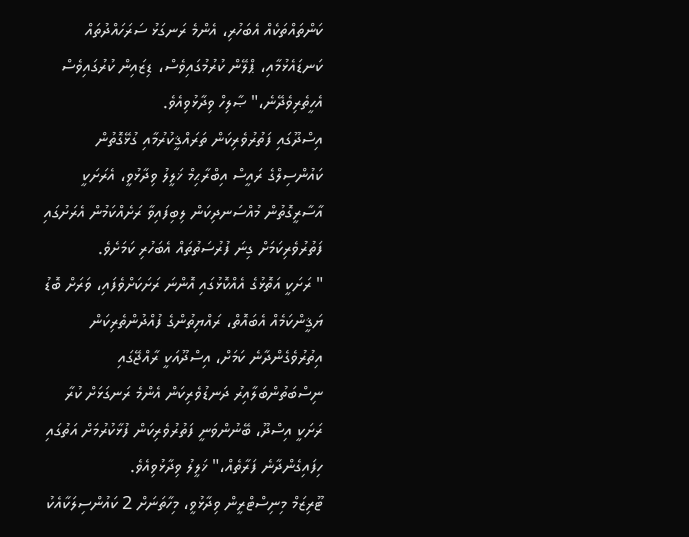ކަންތައްތަކެއް އެބަހުރި، އެންމެ ރަނގަޅު ސަރަހައްދުތައް ކަނޑައެޅުމާއި، ޕްލޭން ކުރުމުގައިވެސް، ޑިޒައިން ކުރުގައިވެސް އެހީތެރިވެދޭނެ،" ޞާލިހް ވިދާޅުވިއެވެ.
އިސްދޫގައި ފަތުރުވެރިކަން ތަރައްޤީކުރުމާއި ގުޅޭގޮތުން ކައުންސިލްގެ ރައީސް އިބްރާޙިމް ޚަލީލު ވިދާޅުވީ، އެރަށަކީ އާސާރީގޮތުން މުއްސަނދިކަން ލިބިފައިވާ ރަށެއްކަމުން އެރަށުގައި ފަތުރުވެރިކަމަށް ގިނަ ފުރުސަތުތައް އެބަހުރި ކަމަށެވެ.
" ރަށަކީ އަތޮޅުގެ އެއްކޮޅުގައި އޮންނަ ރަށަކަށްވެފައި، ވަރަށް ބޮޑު ޔަޤީންކަމެއް އެބައޮތް، ރައްޔިތުންގެ ފުއްދުންތެރިކަން އިތުރުވެގެންދާނެ ކަމަށް، އިސްދޫއަކީ ރާއްޖޭގައި ނިސްބަތުންބަލާއިރު ދަނޑުވެރިކަން އެންމެ ރަނގަޅަށް ކުރާ ރަށަކީ އިސްދޫ، ބޭނުންވަނީ ފަތުރުވެރިކަން ފުޅާކުރުމަށް އަތުގައި ހިފައިގެންދާނެ ފަރާތެއް،" ޚަލީލު ވިދާޅުވިއެވެ.
ޓޫރިޒަމް މިނިސްޓްރީން ވިދާޅުވީ، މިހާތަނަށް 2 ކައުންސިލަކާއެކު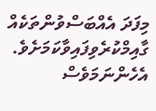މިފަދަ އެއްބަސްވުންތަކެއް ގާއިމްކުރެވިފައިވާކަމަށެވެ. އެހެންނަމަވެސް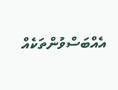އެއްބަސްވުންތަކެއް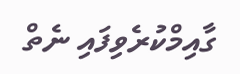ގާއިމްކުރެވިފައި ނެތް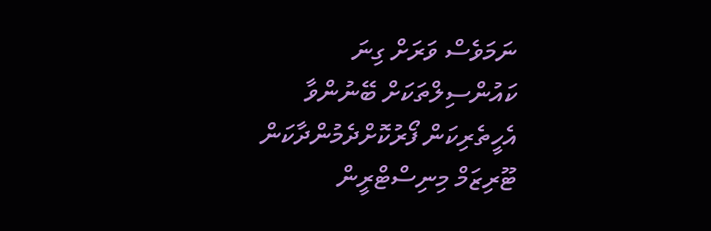ނަމަވެސް ވަރަށް ގިނަ ކައުންސިލްތަކަށް ބޭނުންވާ އެހީތެރިކަން ފޯރުކޮށްދެމުންދާކަން ޓޫރިޒަމް މިނިސްޓްރީން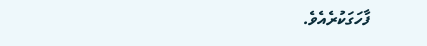ފާހަގަކުރެއެވެ.